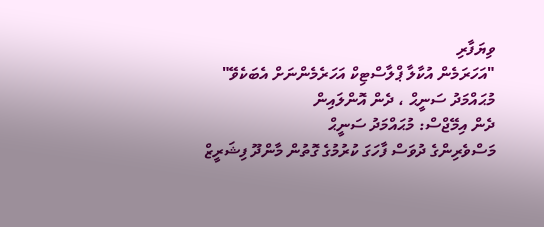ވިޔަފާރި
"އަހަރަމެން އުކާލާ ޕްލާސްޓިކް އަހަރެމެންނަށް އެބަކެވޭ"
މުޙައްމަދު ސަނީޙް ، ދެން އޮންލައިން
ދެން އިމޭޖްސް: މުޙައްމަދު ސަނީޙް
މަސްވެރިންގެ ދުވަސް ފާހަގަ ކުރުމުގެ ގޮތުން މާންދޫ ފިޝަރީޒް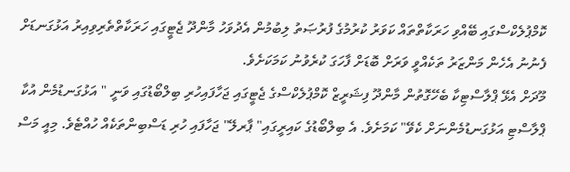ކޮމްޕުލެކްސްގައި ބޭއްވި ހަރަކާތްތައް ކަވަރު ކުރުމުގެ ފުރުޞަތު ލިބުމުން އެދުވަހު މާންދޫ ޖެޓީގައި ހަރަކާތްތެރިވިއިރު އަޅުގަނޑަށް ފެނުނު އެހެން މަންޒަރު ތަކެއްވީ ވަރަށް ބޮޑަށް ފާހަގަ ކުރެވުނު ކަމަކަށެވެ.
މޫދަށް އެޅޭ ޕްލާސްޓިކާ ބެހޭގޮތުން މާންދޫ ފިޝަރީޒް ކޮމްޕުލެކްސްގެ ޖެޓީގައި ޖަހާފައިހުރި ބިލްބޯޑުގައި ވަނީ " އަޅުގަނޑުމެން އުކާ ޕްލާސްޓި އަޅުގަނޑުމެންނަށް ކެވޭ" ކަމަށެވެ. އެ ބިލްބޯޑުގެ ކައިރީގައި" ޕާރލޭ" ޖަހާފައި ހުރި ޑަސްބިންތަކެއް ހުއްޓެވެ. މިއީ މަސް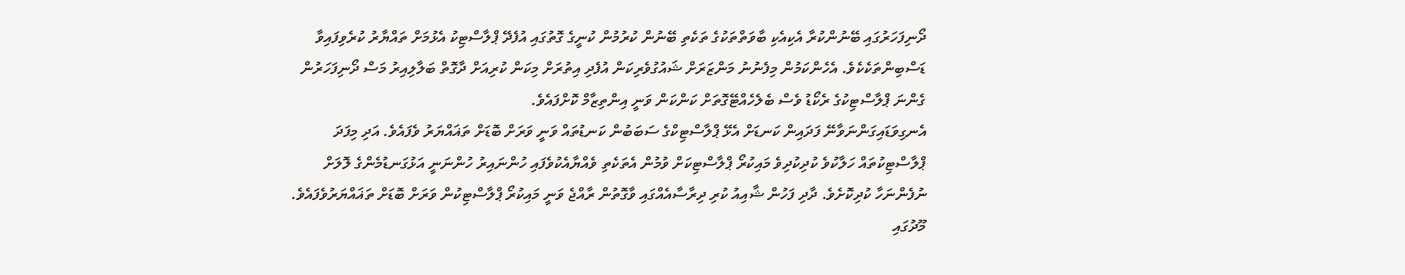ދޯނިފަހަރުގައި ބޭނުންކުރާ އެކިއެކި ބާވަތްތަކުގެ ތަކެތި ބޭނުން ކުރުމުން ކުނީގެ ގޮތުގައި އުފެދޭ ޕްލާސްޓިކު އެޅުމަށް ތައްޔާރު ކުރެވިފައިވާ ޑަސްބިންތަކެކެވެ. އެހެންކަމުން މިފެނުނު މަންޒަރަށް ޝައުގުވެރިކަން އުފެދި އިތުރަށް މިކަން ކުރިއަށް ދާގޮތް ބަލާލިއިރު މަސް ދޯނިފަހަރުން ގެންނަ ޕްލާސްޓިކުގެ ރެކޯޑު ވެސް ބެލެހެއްޓޭގޮތަށް ކަންކަން ވަނީ އިންތިޒާމް ކޮށްފައެވެ.
އެނގިވަޑައިގަންނަވާނޭ ފަދައިން ކަނޑަށް އެޅޭ ޕްލާސްޓިކްގެ ސަބަބުން ކަނޑުތައް ވަނީ ވަރަށް ބޮޑަށް ތަޣައްޔަރު ވެފައެވެ. އަދި މިފަދަ ޕްލާސްޓިކުތައް ހަލާކުވެ ކުދިކުދިވެ މައިކުރޯ ޕްލާސްޓިކަށް ވުމުން އެތަކެތި ވެއްޔާއެކުވެފައި ހުންނައިރު ހުންނަނީ އަޅުގަނޑުމެންގެ ލޮލަށް ނުފެންނަހާ ކުދިކޮށެވެ. ދާދި ފަހުން ޝާއިއު ކުރި ދިރާސާއެއްގައި ވާގޮތުން ރާއްޖެ ވަނީ މައިކުރޯ ޕްލާސްޓިކުން ވަރަށް ބޮޑަށް ތަޣައްޔަރުވެފައެވެ. މޫދުގައި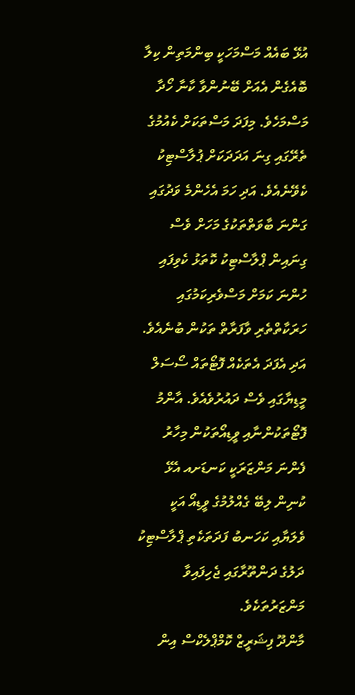އުޅޭ ބައެއް މަސްމަހަކީ ބިންމަތިން ކިލާ ބޮއެގެން އެއަށް ބޭނުންވާ ކާނާ ހޯދާ މަސްމަހެވެ. މިފަދަ މަސްތަކަށް ކެއުމުގެ ތެރޭގައި ގިނަ އަދަދަކަށް ޕުލާސްޓިކު ކެވޭނެއެވެ. އަދި ހަމަ އެހެންމެ ވަދުގައި ގަންނަ ބާވަތްތަކުގެ މަހަށް ވެސް ގިނައިން ޕްލާސްޓިކު ކޮތަޅު ކެވިފައި ހުންނަ ކަމަށް މަސްވެރިކަމުގައި ހަރަކާތްތެރި ވާފަރާތް ތަކުން ބުނެއެވެ. އަދި އެފަދަ އެތަކެއް ފޮޓޯތައް ސޯސަލް މީޑިޔާގައި ވެސް ދައުރުވެއެވެ. އާންމު ފޮޓޯތަކުންނާއި ވީޑިއޯތަކުން މިހާރު ފެންނަ މަންޒަރަކީ ކަނޑަށއ އެޅޭ ކުނިން ލިބޭ ގެއްލުމުގެ ވީޑިއޯ އަކީ ވެލަޔާއި ކަހަނބު ފަދަތަކެތި ޕްލާސްޓިކު ދަލުގެ ދަންތޫރާގައި ޖެހިފައިވާ މަންޒަރުތަކެވެ.
މާންދޫ ފިޝަރީޒް ކޮމްޕްލެކްސް އިން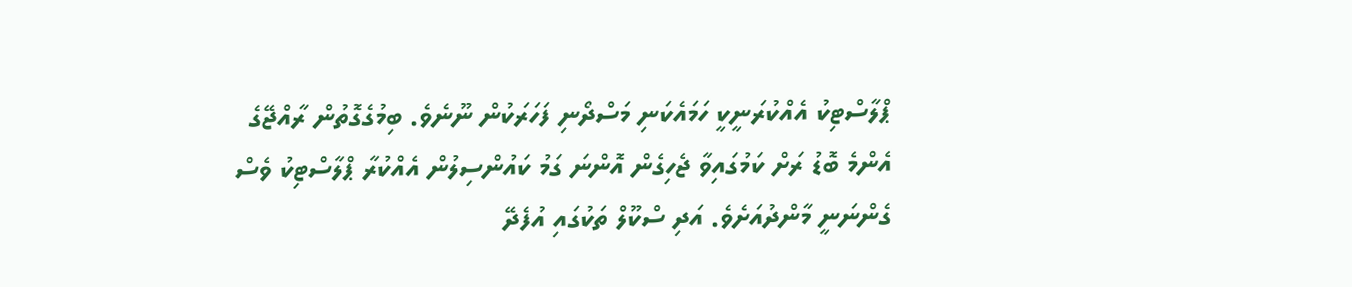ޕްލާސްޓިކު އެއްކުރަނީކީ ހަމައެކަނި މަސްދޯނި ފަހަރަކުން ނޫނެވެ. ބިމުގެގޮތުން ރާއްޖޭގެ އެންމެ ބޮޑު ރަށް ކަމުގައިވާ ޖެހިގެން އޮންނަ ގަމު ކައުންސިލުން އެއްކުރާ ޕްލާސްޓިކު ވެސް ގެންނަނީ މާންދުއަށެވެ. އަދި ސްކޫލް ތަކުގައި އުފެދޭ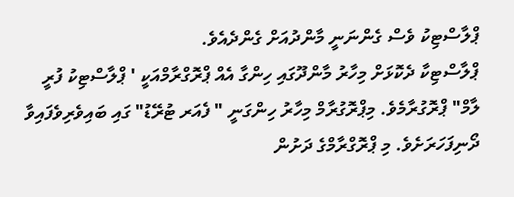ޕްލާސްޓިކު ވެސް ގެންނަނީ މާންދުއަށް ގެންދެއެވެ.
ޕްލާސްޓިކާ ދެކޮޅަށް މިހާރު މާންދޫގައި ހިންގާ އެއް ޕްރޮގްރާމްއަކީ ' ޕްލާސްޓިކު ފުރީ ލާމް" ޕްރޮގުރާމެވެ. މިޕްރޮގުރާމް މިހާރު ހިންގަނީ " ފެއަރ ޓުރޭޑު" ގައި ބައިވެރިވެފައިވާ ދޯނިފަހަރަށެވެ. މި ޕްރޮގްރާމްގެ ދަށުން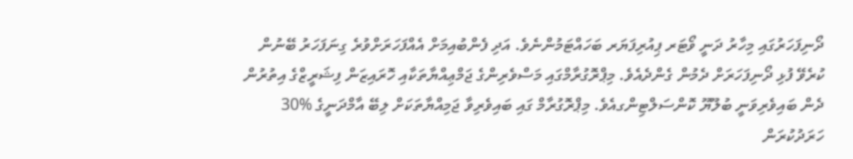ދޯނިފަހަރުގައި މިހާރު ދަނީ ވޯޓަރ ޕިއުރިފަޔަރ ބަހައްޓަމުންނެވެ. އަދި ފެންބުއިމަށް އެއްފަހަރަށްވުރެ ގިނަފަހަރު ބޭނުން ކުރެވޭ ފުޅި ދޯނިފަހަރަށް ދެމުން ގެންދެއެވެ. މިޕްރޮގުރާމްގައި މަސްވެރިންގެ ޖަމްޢިއްޔާތަކާއި ހޮރައިޒަން ފިޝަރީޒްގެ އިތުރުން ދެން ބައިވެރިވަނީ ބުލޫޔޫ ކޮންސަލްޓިންގއެވެ. މިޕްރޮގުރާމް ގައި ބައިވެރިވާ ޖަމިއްޔާތަކަށް ލިބޭ އާމްދަނީގެ %30 ހަރަދުކުރަން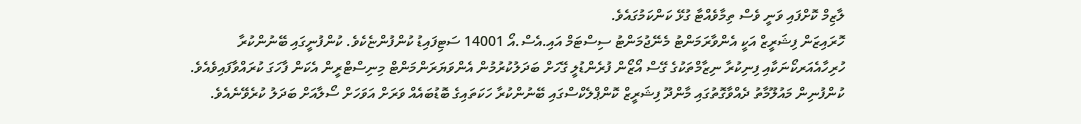ލާޒިމް ކޮށްފައި ވަނީ ވެސް ތިމާވެއްޓާ ގުޅޭ ކަންކަމުގައެވެ.
ހޮރައިޒަން ފިޝަރީޒް އަކީ އެންވާރަމަންޓު މެނޭޖުމަންޓު ސިސްޓަމް އައި.އެސް.އޯ 14001 ސަޓިފައިޑު ކުންފުންޏެކެވެ. ކުންފުނީގައި ބޭނުންކުރާ ހުރިހާއެއަރކޯނަކާއި ފިނިކުރާ ނިޒާމްތަކުގެ ގޭސް އޯޒޯން ފުރެންޑުލީ ގޭހަށް ބަދަލުކުރުމުން އެންވަޔަރަންމަންޓް މިނިސްޓްރީން އެކަން ފާހަގަ ކުރައްވާފައިވެއެވެ. ކުންފުނިން މައުލޫމާތު ދެއްވާގޮތުގައި މާންދޫ ފިޝަރީޒް ކޮންޕްލެކްސްގައި ބޭނުންކުރާ ހަކަތައިގެ ބޮޑުބައެއް ވަރަށް އަވަހަށް ސޯލާއަށް ބަދަލު ކުރެވޭނެއެވެ.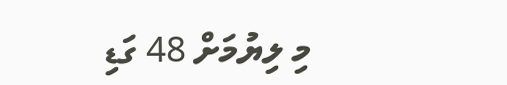މި ލިޔުމަށް 48 ގަޑި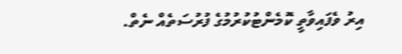އިރު ވެފައިވާތީ ކޮމެންޓުކުރުމުގެ ފުރުސަތެއް ނެތް.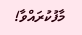މާފުކުރައްވާ!